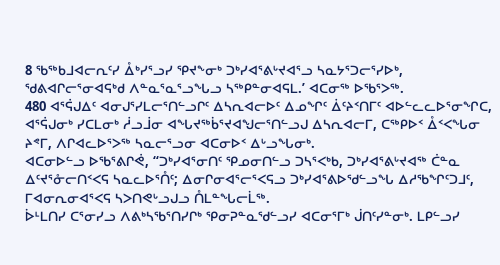8 ᖃᖅᑲᒧᐊᓕᕆᑦᓯ ᐂᒃᓯᕐᓗᓯ ᕿᔪᖕᓂᒃ ᑐᒃᓯᐊᕐᕕᒡᔪᐊᕐᓗ ᓴᓇᔭᕐᑐᓕᕐᓯᐅᒃ, ᖁᕕᐊᒋᓕᕐᓂᐊᕋᒃᑯ ᐱᓐᓇᕐᓇᕐᓗᖓᓗ ᓴᖅᑭᓐᓂᐊᕋᒪ.’ ᐊᑕᓂᖅ ᐅᖃᕐᐳᖅ.
480 ᐊᕐᕌᒍᐃᑦ ᐊᓂᒍᕐᓯᒪᓕᕐᑎᓪᓗᒋᑦ ᐃᓴᕆᐊᓕᐅᑦ ᐃᓄᖏᑦ ᐄᑦᔨᑉᑎᒥᑦ ᐊᐅᓪᓚᓚᐅᕐᓂᖏᑕ, ᐊᕐᕌᒍᓂᒃ ᓯᑕᒪᓂᒃ ᓲᓗᒨᓂ ᐊᖓᔪᖅᑳᕐᔪᐊᖑᓕᕐᑎᓪᓗᒍ ᐃᓴᕆᐊᓕᒥ, ᑕᖅᑭᐅᑉ ᐂᑉᐸᖓᓂ ᔨᕝᒥ, ᐱᒋᐊᓚᐅᕐᐳᖅ ᓴᓇᓕᕐᓗᓂ ᐊᑕᓂᐅᑉ ᐃᒡᓗᖓᓂᒃ.
ᐊᑕᓂᐅᓪᓗ ᐅᖃᕐᕕᒋᕚ, “ᑐᒃᓯᐊᕐᓂᑎᑦ ᕿᓄᓂᑎᓪᓗ ᑐᓴᕐᐸᒃᑲ, ᑐᒃᓯᐊᕐᕕᒡᔪᐊᖅ ᑖᓐᓇ ᐃᑦᔪᕐᓁᓕᑎᑉᐸᕋ ᓴᓇᓚᐅᕐᑍᑦ; ᐃᓂᒋᓂᐊᕐᓕᕐᐸᕋᓗ ᑐᒃᓯᐊᕐᕕᐅᖁᓪᓗᖓ ᐃᓱᖃᖏᑦᑐᒧᑦ, ᒥᐊᓂᕆᓂᐊᕐᐸᕋ ᓴᐳᑎᕙᒡᓗᒍᓗ ᑍᒪᓐᖓᓕᒫᖅ.
ᐆᒻᒪᑎᓯ ᑕᕐᓂᓯᓗ ᐱᕕᒃᓴᖃᕐᑎᓯᒋᒃ ᕿᓂᕈᓐᓇᖁᓪᓗᓯ ᐊᑕᓂᕐᒥᒃ ᒎᑎᑦᓯᓐᓂᒃ. ᒪᑭᓪᓗᓯ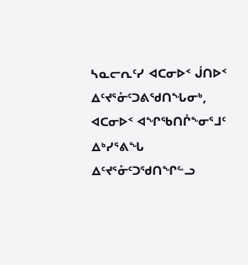ᓴᓇᓕᕆᑦᓯ ᐊᑕᓂᐅᑉ ᒎᑎᐅᑉ ᐃᑦᔪᕐᓁᑦᑐᕕᖁᑎᖓᓂᒃ, ᐊᑕᓂᐅᑉ ᐊᖏᖃᑎᒌᖕᓂᕐᒧᑦ ᐃᒃᓯᕐᕕᖓ ᐃᑦᔪᕐᓁᑦᑐᖁᑎᖏᓪᓗ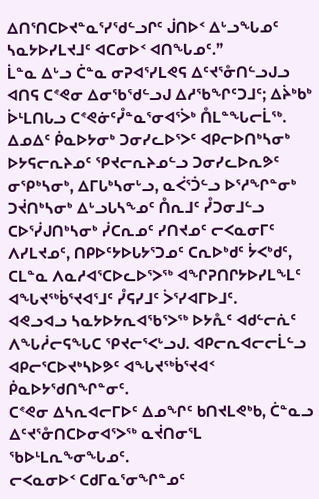ᐃᑎᕐᑎᑕᐅᔪᓐᓇᕐᓯᖁᓪᓗᒋᑦ ᒎᑎᐅᑉ ᐃᒡᓗᖓᓄᑦ ᓴᓇᔭᐅᓯᒪᔪᒧᑦ ᐊᑕᓂᐅᑉ ᐊᑎᖓᓄᑦ.”
ᒫᓐᓇ ᐃᒡᓗ ᑖᓐᓇ ᓂᕈᐊᕐᓯᒪᕙᕋ ᐃᑦᔪᕐᓁᑎᓪᓗᒍᓗ ᐊᑎᕋ ᑕᕝᕙᓂ ᐃᓂᖃᖁᓪᓗᒍ ᐃᓱᖃᖏᑦᑐᒧᑦ; ᐃᔩᒃᑲᒃ ᐆᒻᒪᑎᒐᓗ ᑕᕝᕙᓃᑦᓮᓐᓇᕐᓂᐊᕐᐴᒃ ᑍᒪᓐᖓᓕᒫᖅ.
ᐃᓄᐃᑦ ᑮᓇᐅᔭᓂᒃ ᑐᓂᓯᓚᐅᕐᐳᑦ ᐊᑭᓕᐅᑎᒃᓴᓂᒃ ᐅᔭᕋᓕᕆᔨᓄᑦ ᕿᔪᓕᕆᔨᓄᓪᓗ ᑐᓂᓯᓚᐅᕆᕗᑦ ᓂᕿᒃᓴᓂᒃ, ᐃᒥᒐᒃᓴᓂᒡᓗ, ᓇᐹᕐᑑᓪᓗ ᐅᕐᓱᖏᓐᓂᒃ ᑐᔫᑎᒃᓴᓂᒃ ᐃᒡᓗᒐᓴᖕᓄᑦ ᑍᕆᒧᑦ ᓮᑐᓂᒧᓪᓗ ᑕᐅᕐᓰᒍᑎᒃᓴᓂᒃ ᓰᑕᕆᓄᑦ ᓯᑎᔪᓄᑦ ᓕᐸᓇᓂᒥᑦ ᐱᓯᒪᔪᓄᑦ, ᑎᑭᐅᑦᔭᐅᒐᔭᕐᑐᓄᑦ ᑕᕆᐅᒃᑯᑦ ᔮᐸᒃᑯᑦ, ᑕᒪᓐᓇ ᐱᓇᓱᐊᕐᑕᐅᓚᐅᕐᐳᖅ ᐊᖏᕈᑎᒋᔭᐅᓯᒪᖕᒪᑦ ᐊᖓᔪᖅᑳᕐᔪᐊᕐᒧᑦ ᓮᕋᓯᒧᑦ ᐴᕐᓯᐊᒥᐅᒧᑦ.
ᐊᕙᓗᐊᓗ ᓴᓇᔭᐅᔭᕆᐊᖃᕐᐳᖅ ᐅᔭᕅᑦ ᐊᑯᓪᓕᕇᑦ ᐱᖓᓲᓕᕋᖓᑕ ᕿᔪᓕᕐᐸᒡᓗᒍ. ᐊᑭᓕᕆᐊᓕᓕᒫᓪᓗ ᐊᑭᓕᕐᑕᐅᔪᒃᓴᐅᕗᑦ ᐊᖓᔪᖅᑳᕐᔪᐊᑉ ᑮᓇᐅᔭᖁᑎᖏᓐᓂᑦ.
ᑕᕝᕙᓂ ᐃᓴᕆᐊᓕᒥᐅᑦ ᐃᓄᖏᑦ ᑲᑎᔪᒪᕙᒃᑲ, ᑖᓐᓇᓗ ᐃᑦᔪᕐᓁᑎᑕᐅᓂᐊᕐᐳᖅ ᓇᔫᑎᓂᕐᒪ ᖃᐅᒻᒪᕆᖕᓂᖓᓄᑦ.
ᓕᐸᓇᓂᐅᑉ ᑕᑯᒥᓇᕐᓂᖏᓐᓄᑦ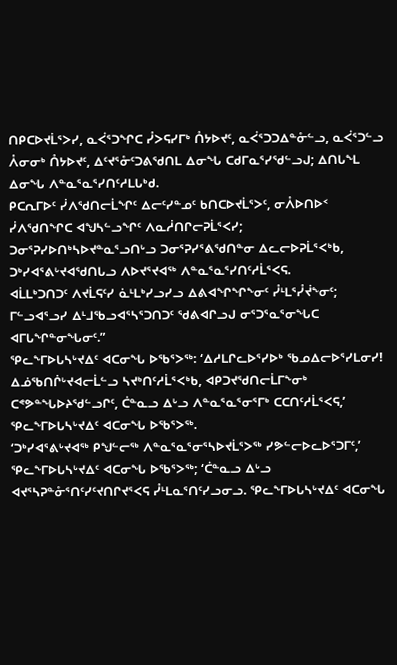ᑎᑭᑕᐅᔪᒫᕐᐳᓯ, ᓇᐹᕐᑐᖏᑕ ᓮᐳᕋᓯᒥᒃ ᑍᔭᐅᔪᑦ, ᓇᐹᕐᑐᑐᐃᓐᓁᓪᓗ, ᓇᐹᕐᑐᓪᓗ ᐰᓂᓂᒃ ᑍᔭᐅᔪᑦ, ᐃᑦᔪᕐᓁᑦᑐᕕᖁᑎᒪ ᐃᓂᖓ ᑕᑯᒥᓇᕐᓯᖁᓪᓗᒍ; ᐃᑎᒐᖕᒪ ᐃᓂᖓ ᐱᓐᓇᕐᓇᕐᓯᑎᑦᓱᒪᒐᒃᑯ.
ᑭᑕᕆᒥᐅᑦ ᓰᐱᖁᑎᓕᒫᖏᑦ ᐃᓕᑦᓯᓐᓄᑦ ᑲᑎᑕᐅᔪᒫᕐᐳᑦ, ᓂᐰᐅᑎᐅᑉ ᓰᐱᖁᑎᖏᑕ ᐊᖑᓴᓪᓗᖏᑦ ᐱᓇᓲᑎᒋᓕᕈᒫᕐᐸᓯ; ᑐᓂᕐᕈᓯᐅᑎᒃᓴᐅᔪᓐᓇᕐᓗᑎᒡᓗ ᑐᓂᕐᕈᓯᕐᕕᖁᑎᓐᓂ ᐃᓚᓕᐅᕈᒫᕐᐸᒃᑲ, ᑐᒃᓯᐊᕐᕕᒡᔪᐊᖁᑎᒐᓗ ᐱᐅᔪᕐᔪᐊᖅ ᐱᓐᓇᕐᓇᕐᓯᑎᑦᓱᒫᕐᐸᕋ.
ᐊᒫᒪᒃᑐᑎᑐᑦ ᐱᔪᒫᕋᑦᓯ ᓈᒻᒪᒃᓯᓗᓯᓗ ᐃᕕᐊᖏᖏᖕᓂᑦ ᓮᒻᒪᕐᓮᔫᖕᓂᑦ; ᒥᓪᓗᐊᕐᓗᓯ ᐃᒻᒧᖃᓗᐊᕐᓴᕐᑐᑎᑐᑦ ᖁᕕᐊᒋᓗᒍ ᓂᕐᑐᕐᓇᕐᓂᖓᑕ ᐊᒥᒐᖏᓐᓂᖓᓂᑦ.”
ᕿᓚᖕᒥᐅᒐᓴᒡᔪᐃᑦ ᐊᑕᓂᖓ ᐅᖃᕐᐳᖅ: ‘ᐃᓱᒪᒋᓚᐅᕐᓯᐅᒃ ᖃᓄᐃᓕᐅᕐᓯᒪᓂᓯ!
ᐃᓅᖃᑎᒌᒡᔪᐊᓕᒫᓪᓗ ᓴᔪᒃᑎᑦᓱᒫᕐᐸᒃᑲ, ᐊᑭᑐᔪᖁᑎᓕᒫᒥᖕᓂᒃ ᑕᕝᕗᓐᖓᐅᔨᖁᓪᓗᒋᑦ, ᑖᓐᓇᓗ ᐃᒡᓗ ᐱᓐᓇᕐᓇᕐᓂᕐᒥᒃ ᑕᑕᑎᑦᓱᒫᕐᐸᕋ,’ ᕿᓚᖕᒥᐅᒐᓴᒡᔪᐃᑦ ᐊᑕᓂᖓ ᐅᖃᕐᐳᖅ.
‘ᑐᒃᓯᐊᕐᕕᒡᔪᐊᖅ ᑭᖑᓪᓕᖅ ᐱᓐᓇᕐᓇᕐᓂᕐᓴᐅᔪᒫᕐᐳᖅ ᓯᕗᓪᓕᐅᓚᐅᕐᑐᒥᑦ,’ ᕿᓚᖕᒥᐅᒐᓴᒡᔪᐃᑦ ᐊᑕᓂᖓ ᐅᖃᕐᐳᖅ; ‘ᑖᓐᓇᓗ ᐃᒡᓗ ᐊᔪᕐᓴᕈᓐᓁᕐᑎᑦᓯᑦᔪᑎᒋᔪᕐᐸᕋ ᓮᒻᒪᓇᕐᑎᑦᓯᓗᓂᓗ. ᕿᓚᖕᒥᐅᒐᓴᒡᔪᐃᑦ ᐊᑕᓂᖓ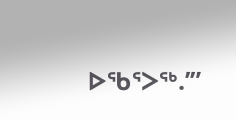ᐅᖃᕐᐳᖅ.’”